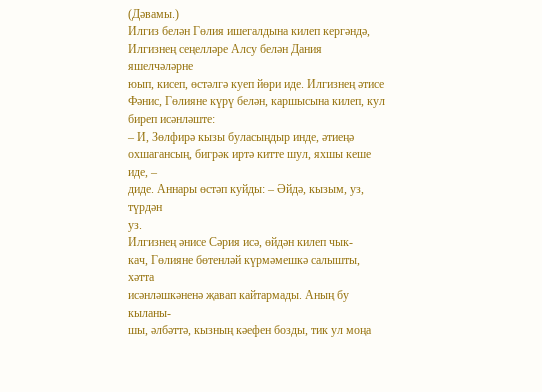(Дәвамы.)
Илгиз белəн Гөлия ишегалдына килеп кергəндə,
Илгизнең сеңеллəре Алсу белəн Дания яшелчəлəрне
юып, кисеп, өстəлгə куеп йөри иде. Илгизнең əтисе
Фəнис, Гөлияне күрү белəн, каршысына килеп, кул
биреп исəнлəште:
– И, Зөлфирə кызы буласыңдыр инде, əтиеңə
охшагансың, бигрəк иртə китте шул, яхшы кеше иде, –
диде. Аннары өстəп куйды: – Əйдə, кызым, уз, түрдəн
уз.
Илгизнең əнисе Сəрия исə, өйдəн килеп чык-
кач, Гөлияне бөтенлəй күрмəмешкə салышты, хəтта
исəнлəшкəненə җавап кайтармады. Аның бу кыланы-
шы, əлбəттə, кызның кəефен бозды, тик ул моңа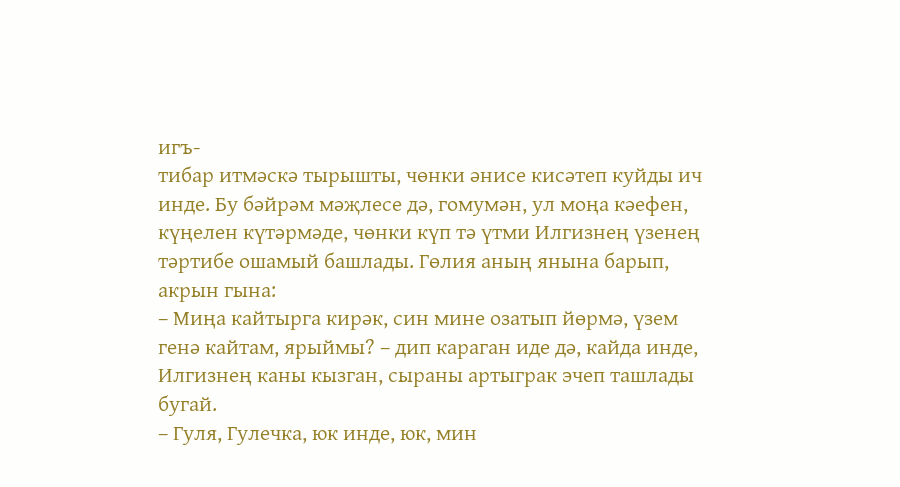игъ-
тибар итмəскə тырышты, чөнки əнисе кисəтеп куйды ич
инде. Бу бəйрəм мəҗлесе дə, гомумəн, ул моңа кəефен,
күңелен күтəрмəде, чөнки күп тə үтми Илгизнең үзенең
тəртибе ошамый башлады. Гөлия аның янына барып,
акрын гына:
– Миңа кайтырга кирəк, син мине озатып йөрмə, үзем
генə кайтам, ярыймы? – дип караган иде дə, кайда инде,
Илгизнең каны кызган, сыраны артыграк эчеп ташлады
бугай.
– Гуля, Гулечка, юк инде, юк, мин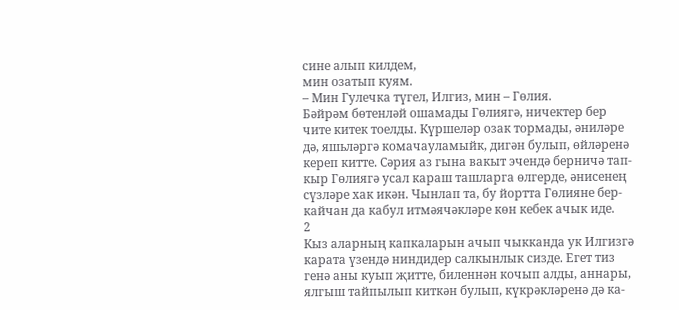сине алып килдем,
мин озатып куям.
– Мин Гулечка түгел, Илгиз, мин – Гөлия.
Бəйрəм бөтенлəй ошамады Гөлиягə, ничектер бер
чите китек тоелды. Күршелəр озак тормады, əнилəре
дə, яшьлəргə комачауламыйк, дигəн булып, өйлəренə
кереп китте. Сəрия аз гына вакыт эчендə берничə тап-
кыр Гөлиягə усал караш ташларга өлгерде, əнисенең
сүзлəре хак икəн. Чынлап та, бу йортта Гөлияне бер-
кайчан да кабул итмəячəклəре көн кебек ачык иде.
2
Кыз аларның капкаларын ачып чыкканда ук Илгизгə
карата үзендə ниндидер салкынлык сизде. Егет тиз
генə аны куып җитте, биленнəн кочып алды, аннары,
ялгыш тайпылып киткəн булып, күкрəклəренə дə ка-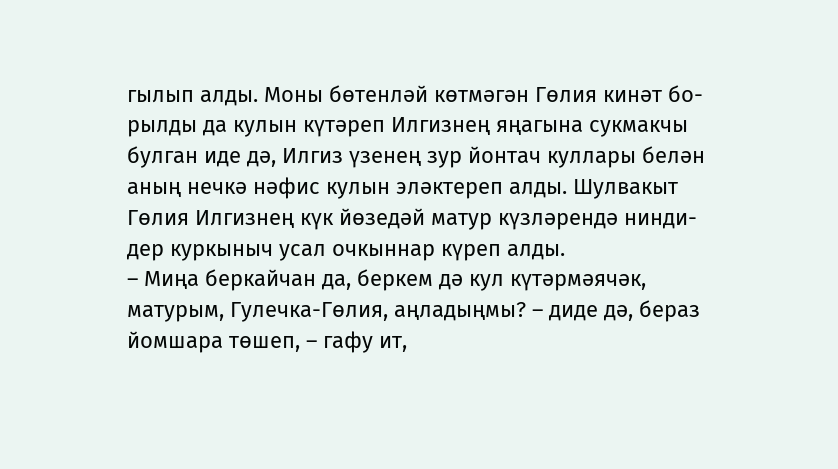гылып алды. Моны бөтенлəй көтмəгəн Гөлия кинəт бо-
рылды да кулын күтəреп Илгизнең яңагына сукмакчы
булган иде дə, Илгиз үзенең зур йонтач куллары белəн
аның нечкə нəфис кулын элəктереп алды. Шулвакыт
Гөлия Илгизнең күк йөзедəй матур күзлəрендə нинди-
дер куркыныч усал очкыннар күреп алды.
– Миңа беркайчан да, беркем дə кул күтəрмəячəк,
матурым, Гулечка-Гөлия, аңладыңмы? – диде дə, бераз
йомшара төшеп, – гафу ит,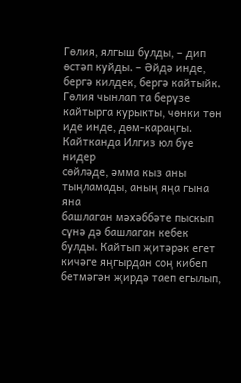Гөлия, ялгыш булды, – дип
өстəп куйды. – Əйдə инде, бергə килдек, бергə кайтыйк.
Гөлия чынлап та берүзе кайтырга курыкты, чөнки төн
иде инде, дөм-караңгы. Кайтканда Илгиз юл буе нидер
сөйлəде, əмма кыз аны тыңламады, аның яңа гына яна
башлаган мəхəббəте пыскып сүнə дə башлаган кебек
булды. Кайтып җитəрəк егет кичəге яңгырдан соң кибеп
бетмəгəн җирдə таеп егылып,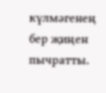күлмəгенең бер җиңен
пычратты.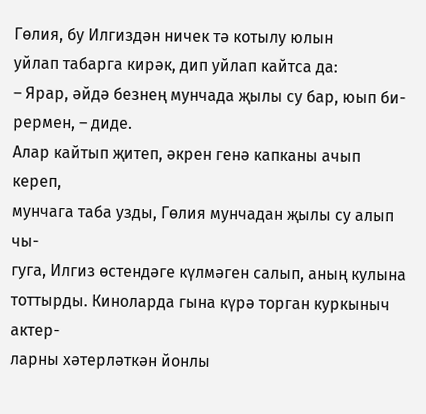Гөлия, бу Илгиздəн ничек тə котылу юлын
уйлап табарга кирəк, дип уйлап кайтса да:
– Ярар, əйдə безнең мунчада җылы су бар, юып би-
рермен, – диде.
Алар кайтып җитеп, əкрен генə капканы ачып кереп,
мунчага таба узды, Гөлия мунчадан җылы су алып чы-
гуга, Илгиз өстендəге күлмəген салып, аның кулына
тоттырды. Киноларда гына күрə торган куркыныч актер-
ларны хəтерлəткəн йонлы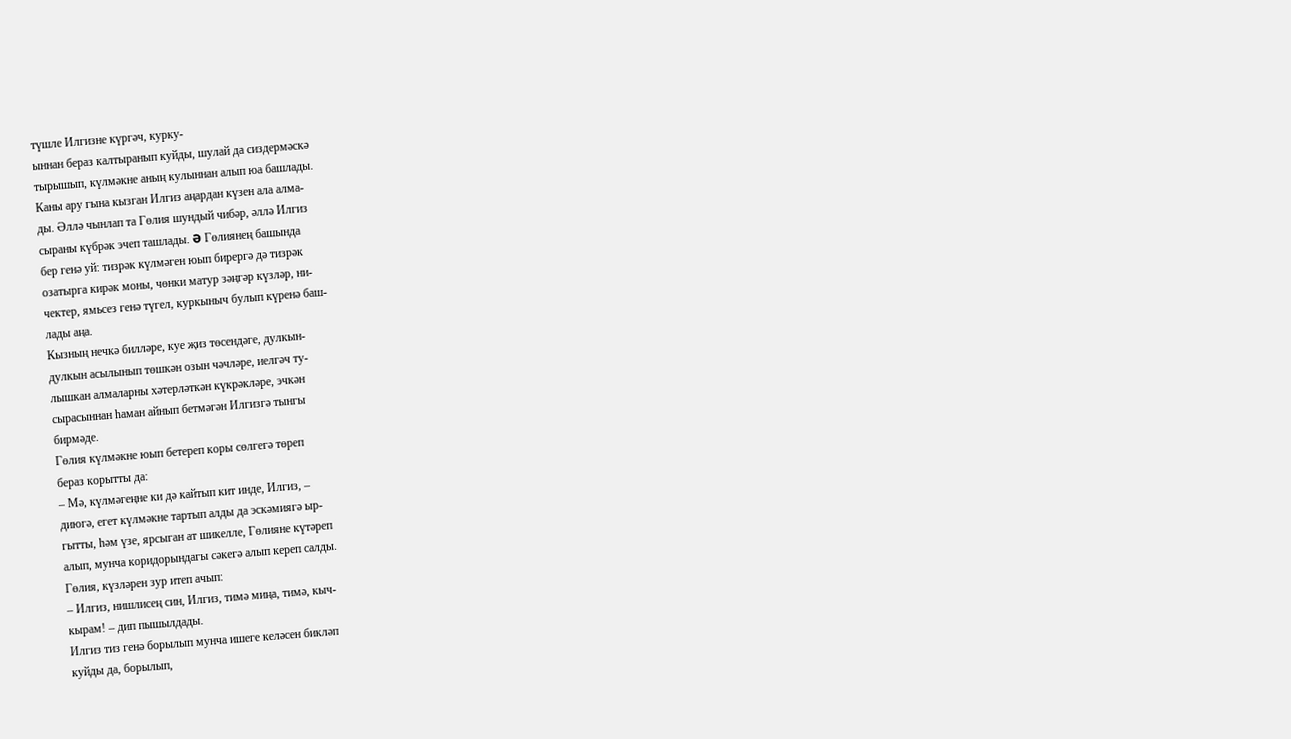түшле Илгизне күргəч, курку-
ыннан бераз калтыранып куйды, шулай да сиздермəскə
тырышып, күлмəкне аның кулыннан алып юа башлады.
Каны ару гына кызган Илгиз аңардан күзен ала алма-
ды. Əллə чынлап та Гөлия шундый чибəр, əллə Илгиз
сыраны күбрəк эчеп ташлады. Ə Гөлиянең башында
бер генə уй: тизрəк күлмəген юып бирергə дə тизрəк
озатырга кирəк моны, чөнки матур зəңгəр күзлəр, ни-
чектер, ямьсез генə түгел, куркыныч булып күренə баш-
лады аңа.
Кызның нечкə биллəре, куе җиз төсендəге, дулкын-
дулкын асылынып төшкəн озын чəчлəре, иелгəч ту-
лышкан алмаларны хəтерлəткəн күкрəклəре, эчкəн
сырасыннан һаман айнып бетмəгəн Илгизгə тынгы
бирмəде.
Гөлия күлмəкне юып бетереп коры сөлгегə төреп
бераз корытты да:
– Мə, күлмəгеңне ки дə кайтып кит инде, Илгиз, –
диюгə, егет күлмəкне тартып алды да эскəмиягə ыр-
гытты, һəм үзе, ярсыган ат шикелле, Гөлияне күтəреп
алып, мунча коридорындагы сəкегə алып кереп салды.
Гөлия, күзлəрен зур итеп ачып:
– Илгиз, нишлисең син, Илгиз, тимə миңа, тимə, кыч-
кырам! – дип пышылдады.
Илгиз тиз генə борылып мунча ишеге келəсен биклəп
куйды да, борылып,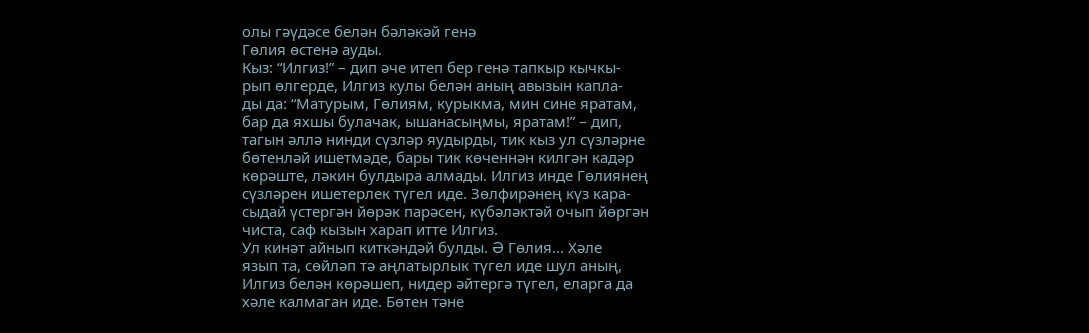олы гəүдəсе белəн бəлəкəй генə
Гөлия өстенə ауды.
Кыз: “Илгиз!” – дип əче итеп бер генə тапкыр кычкы-
рып өлгерде, Илгиз кулы белəн аның авызын капла-
ды да: “Матурым, Гөлиям, курыкма, мин сине яратам,
бар да яхшы булачак, ышанасыңмы, яратам!” – дип,
тагын əллə нинди сүзлəр яудырды, тик кыз ул сүзлəрне
бөтенлəй ишетмəде, бары тик көченнəн килгəн кадəр
көрəште, лəкин булдыра алмады. Илгиз инде Гөлиянең
сүзлəрен ишетерлек түгел иде. Зөлфирəнең күз кара-
сыдай үстергəн йөрəк парəсен, күбəлəктəй очып йөргəн
чиста, саф кызын харап итте Илгиз.
Ул кинəт айнып киткəндəй булды. Ə Гөлия... Хəле
язып та, сөйлəп тə аңлатырлык түгел иде шул аның,
Илгиз белəн көрəшеп, нидер əйтергə түгел, еларга да
хəле калмаган иде. Бөтен тəне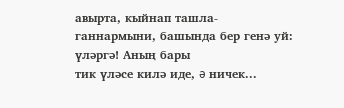авырта, кыйнап ташла-
ганнармыни, башында бер генə уй: үлəргə! Аның бары
тик үлəсе килə иде, ə ничек...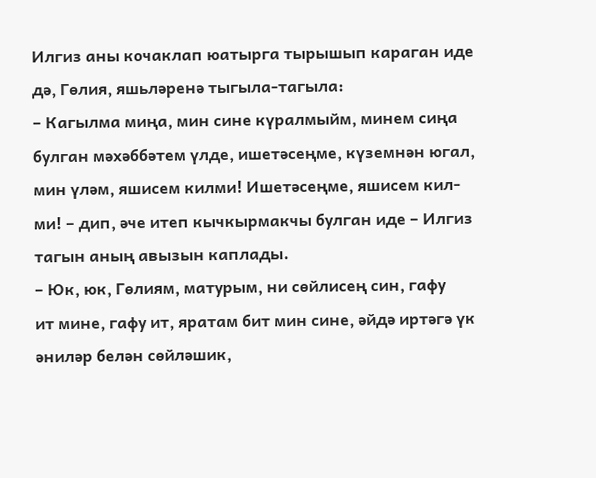Илгиз аны кочаклап юатырга тырышып караган иде
дə, Гөлия, яшьлəренə тыгыла-тагыла:
– Кагылма миңа, мин сине күралмыйм, минем сиңа
булган мəхəббəтем үлде, ишетəсеңме, күземнəн югал,
мин үлəм, яшисем килми! Ишетəсеңме, яшисем кил-
ми! – дип, əче итеп кычкырмакчы булган иде – Илгиз
тагын аның авызын каплады.
– Юк, юк, Гөлиям, матурым, ни сөйлисең син, гафу
ит мине, гафу ит, яратам бит мин сине, əйдə иртəгə үк
əнилəр белəн сөйлəшик,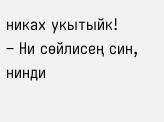никах укытыйк!
– Ни сөйлисең син, нинди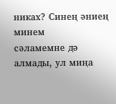никах? Синең əниең минем
сəламемне дə алмады, ул миңа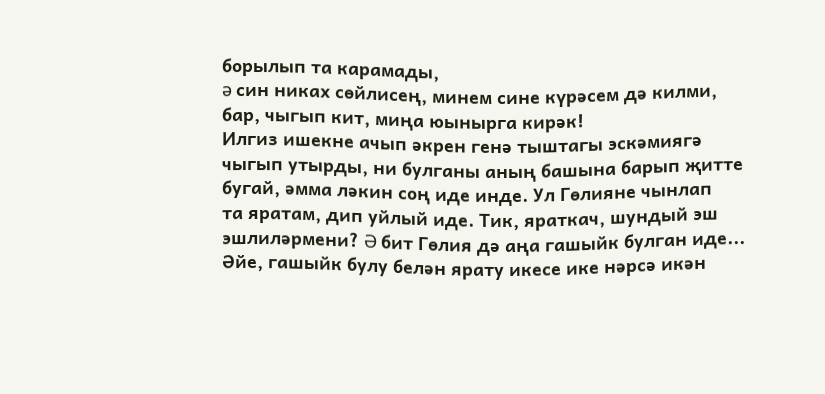борылып та карамады,
ə син никах сөйлисең, минем сине күрəсем дə килми,
бар, чыгып кит, миңа юынырга кирəк!
Илгиз ишекне ачып əкрен генə тыштагы эскəмиягə
чыгып утырды, ни булганы аның башына барып җитте
бугай, əмма лəкин соң иде инде. Ул Гөлияне чынлап
та яратам, дип уйлый иде. Тик, яраткач, шундый эш
эшлилəрмени? Ə бит Гөлия дə аңа гашыйк булган иде...
Əйе, гашыйк булу белəн ярату икесе ике нəрсə икəн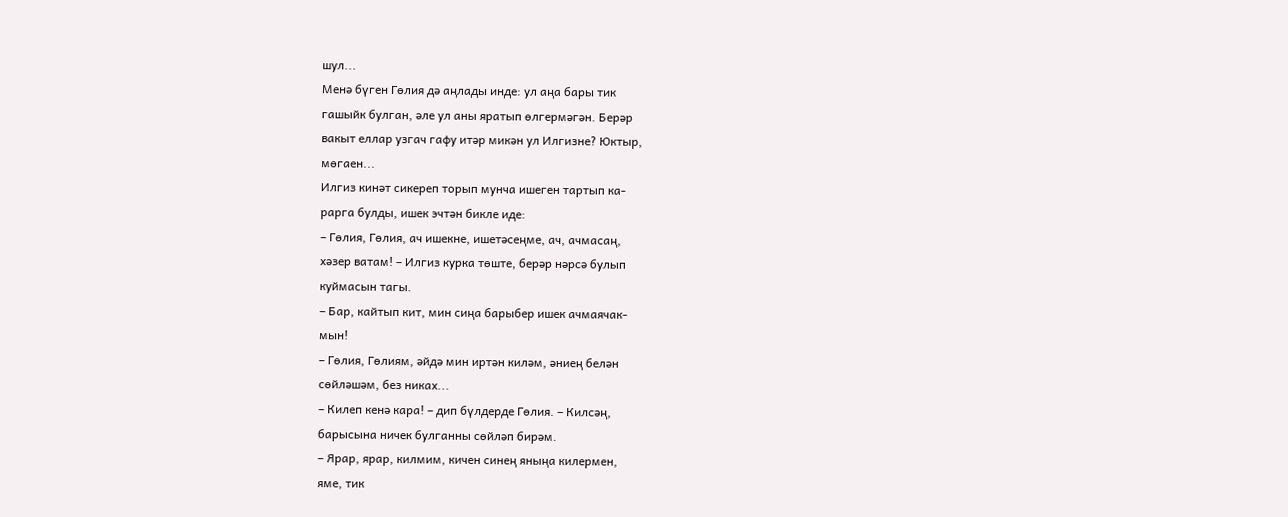шул...
Менə бүген Гөлия дə аңлады инде: ул аңа бары тик
гашыйк булган, əле ул аны яратып өлгермəгəн. Берəр
вакыт еллар узгач гафу итəр микəн ул Илгизне? Юктыр,
мөгаен...
Илгиз кинəт сикереп торып мунча ишеген тартып ка-
рарга булды, ишек эчтəн бикле иде:
– Гөлия, Гөлия, ач ишекне, ишетəсеңме, ач, ачмасаң,
хəзер ватам! – Илгиз курка төште, берəр нəрсə булып
куймасын тагы.
– Бар, кайтып кит, мин сиңа барыбер ишек ачмаячак-
мын!
– Гөлия, Гөлиям, əйдə мин иртəн килəм, əниең белəн
сөйлəшəм, без никах...
– Килеп кенə кара! – дип бүлдерде Гөлия. – Килсəң,
барысына ничек булганны сөйлəп бирəм.
– Ярар, ярар, килмим, кичен синең яныңа килермен,
яме, тик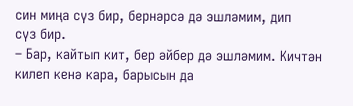син миңа сүз бир, бернəрсə дə эшлəмим, дип
сүз бир.
– Бар, кайтып кит, бер əйбер дə эшлəмим. Кичтəн
килеп кенə кара, барысын да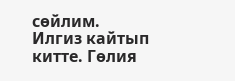сөйлим.
Илгиз кайтып китте. Гөлия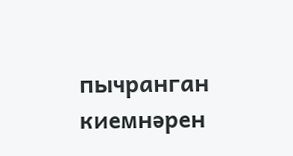пычранган киемнəрен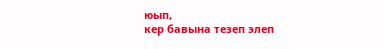юып,
кер бавына тезеп элеп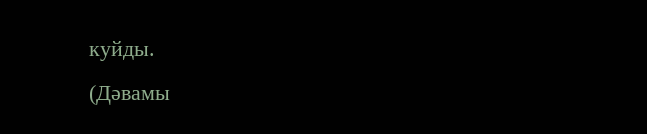куйды.
(Дәвамы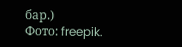бар.)
Фото: freepik.